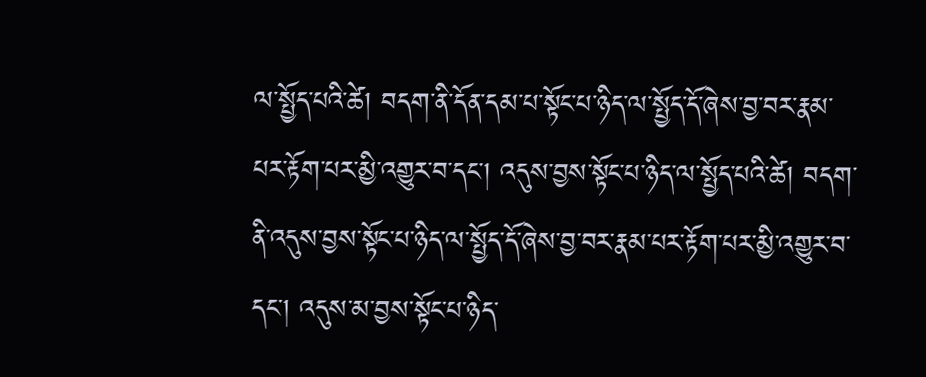ལ་སྤྱོད་པའི་ཚེ། བདག་ནི་དོན་དམ་པ་སྟོང་པ་ཉིད་ལ་སྤྱོད་དོ་ཞེས་བྱ་བར་རྣམ་པར་རྟོག་པར་མྱི་འགྱུར་བ་དང་། འདུས་བྱས་སྟོང་པ་ཉིད་ལ་སྤྱོད་པའི་ཚེ། བདག་ནི་འདུས་བྱས་སྟོང་པ་ཉིད་ལ་སྤྱོད་དོ་ཞེས་བྱ་བར་རྣམ་པར་རྟོག་པར་མྱི་འགྱུར་བ་དང་། འདུས་མ་བྱས་སྟོང་པ་ཉིད་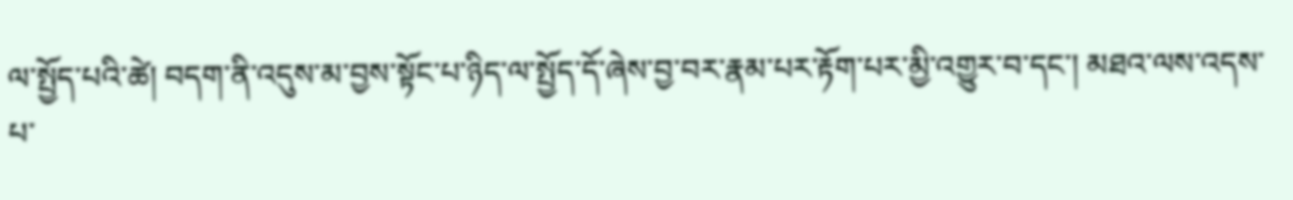ལ་སྤྱོད་པའི་ཚེ། བདག་ནི་འདུས་མ་བྱས་སྟོང་པ་ཉིད་ལ་སྤྱོད་དོ་ཞེས་བྱ་བར་རྣམ་པར་རྟོག་པར་མྱི་འགྱུར་བ་དང་། མཐའ་ལས་འདས་པ་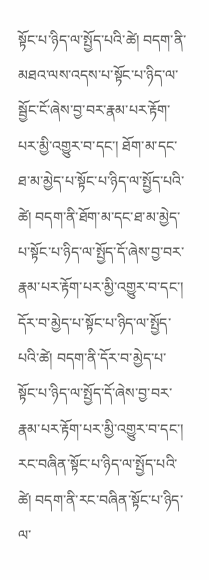སྟོང་པ་ཉིད་ལ་སྤྱོད་པའི་ཚེ། བདག་ནི་མཐའ་ལས་འདས་པ་སྟོང་པ་ཉིད་ལ་སྦྱོང་ངོ་ཞེས་བྱ་བར་རྣམ་པར་རྟོག་པར་མྱི་འགྱུར་བ་དང་། ཐོག་མ་དང་ཐ་མ་མྱེད་པ་སྟོང་པ་ཉིད་ལ་སྤྱོད་པའི་ཚེ། བདག་ནི་ཐོག་མ་དང་ཐ་མ་མྱེད་པ་སྟོང་པ་ཉིད་ལ་སྤྱོད་དོ་ཞེས་བྱ་བར་རྣམ་པར་རྟོག་པར་མྱི་འགྱུར་བ་དང་། དོར་བ་མྱེད་པ་སྟོང་པ་ཉིད་ལ་སྤྱོད་པའི་ཚེ། བདག་ནི་དོར་བ་མྱེད་པ་སྟོང་པ་ཉིད་ལ་སྤྱོད་དོ་ཞེས་བྱ་བར་རྣམ་པར་རྟོག་པར་མྱི་འགྱུར་བ་དང་། རང་བཞིན་སྟོང་པ་ཉིད་ལ་སྤྱོད་པའི་ཚེ། བདག་ནི་རང་བཞིན་སྟོང་པ་ཉིད་ལ་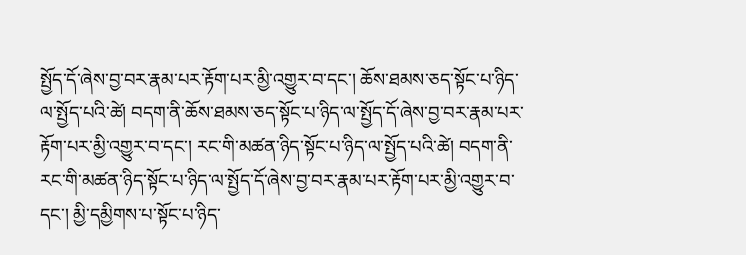སྤྱོད་དོ་ཞེས་བྱ་བར་རྣམ་པར་རྟོག་པར་མྱི་འགྱུར་བ་དང་། ཆོས་ཐམས་ཅད་སྟོང་པ་ཉིད་ལ་སྤྱོད་པའི་ཚེ། བདག་ནི་ཆོས་ཐམས་ཅད་སྟོང་པ་ཉིད་ལ་སྤྱོད་དོ་ཞེས་བྱ་བར་རྣམ་པར་རྟོག་པར་མྱི་འགྱུར་བ་དང་། རང་གི་མཚན་ཉིད་སྟོང་པ་ཉིད་ལ་སྤྱོད་པའི་ཚེ། བདག་ནི་རང་གི་མཚན་ཉིད་སྟོང་པ་ཉིད་ལ་སྤྱོད་དོ་ཞེས་བྱ་བར་རྣམ་པར་རྟོག་པར་མྱི་འགྱུར་བ་དང་། མྱི་དམྱིགས་པ་སྟོང་པ་ཉིད་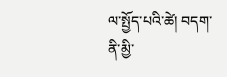ལ་སྤྱོད་པའི་ཚེ། བདག་ནི་མྱི་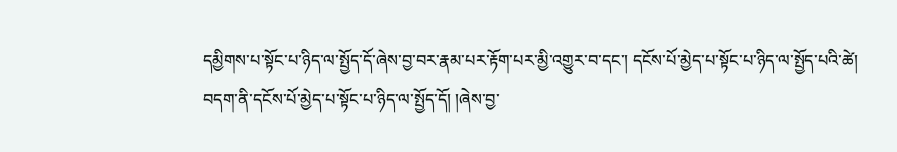དམྱིགས་པ་སྟོང་པ་ཉིད་ལ་སྤྱོད་དོ་ཞེས་བྱ་བར་རྣམ་པར་རྟོག་པར་མྱི་འགྱུར་བ་དང་། དངོས་པོ་མྱེད་པ་སྟོང་པ་ཉིད་ལ་སྤྱོད་པའི་ཚེ། བདག་ནི་དངོས་པོ་མྱེད་པ་སྟོང་པ་ཉིད་ལ་སྤྱོད་དོ། །ཞེས་བྱ་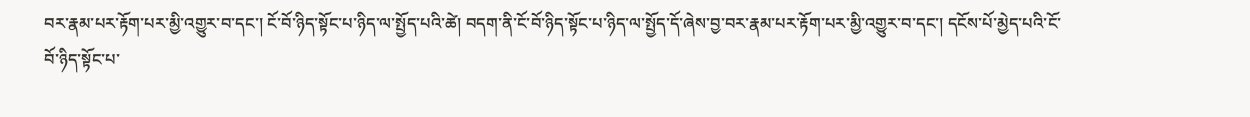བར་རྣམ་པར་རྟོག་པར་མྱི་འགྱུར་བ་དང་། ངོ་བོ་ཉིད་སྟོང་པ་ཉིད་ལ་སྤྱོད་པའི་ཚེ། བདག་ནི་ངོ་བོ་ཉིད་སྟོང་པ་ཉིད་ལ་སྤྱོད་དོ་ཞེས་བྱ་བར་རྣམ་པར་རྟོག་པར་མྱི་འགྱུར་བ་དང་། དངོས་པོ་མྱེད་པའི་ངོ་བོ་ཉིད་སྟོང་པ་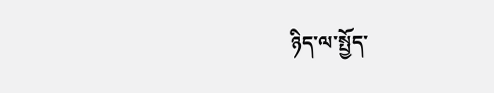ཉིད་ལ་སྤྱོད་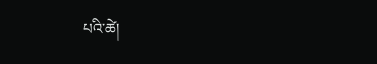པའི་ཚེ།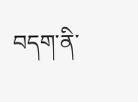བདག་ནི་